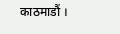काठमाडौं ।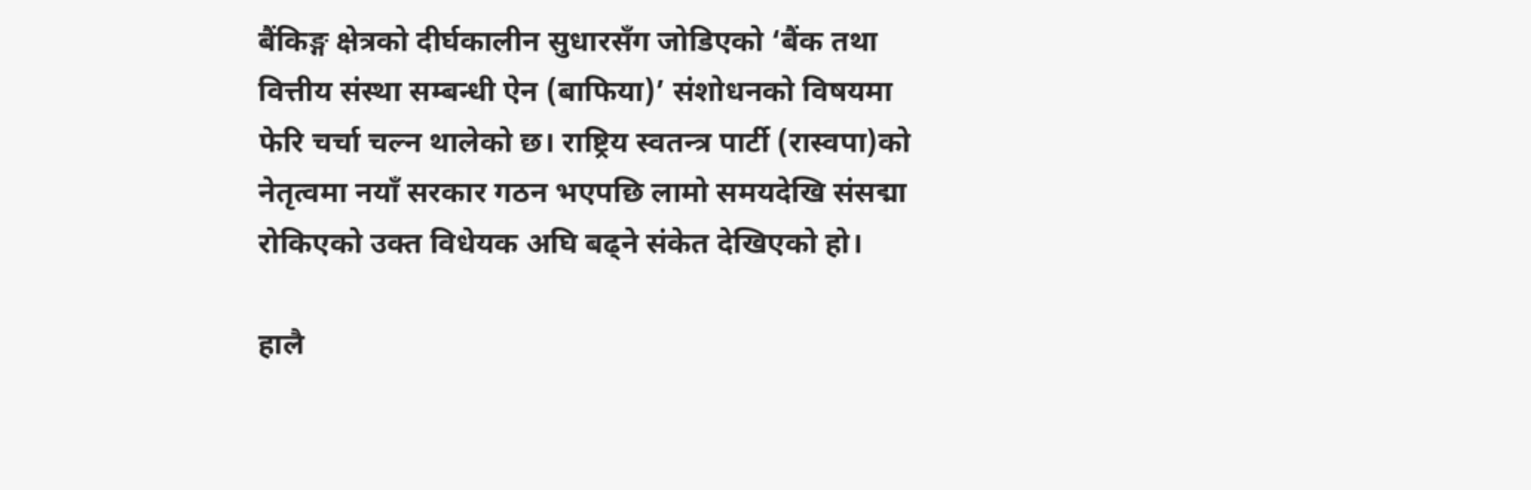बैंकिङ्ग क्षेत्रको दीर्घकालीन सुधारसँग जोडिएको ‘बैंक तथा वित्तीय संस्था सम्बन्धी ऐन (बाफिया)’ संशोधनको विषयमा फेरि चर्चा चल्न थालेको छ। राष्ट्रिय स्वतन्त्र पार्टी (रास्वपा)को नेतृत्वमा नयाँ सरकार गठन भएपछि लामो समयदेखि संसद्मा रोकिएको उक्त विधेयक अघि बढ्ने संकेत देखिएको हो।

हालै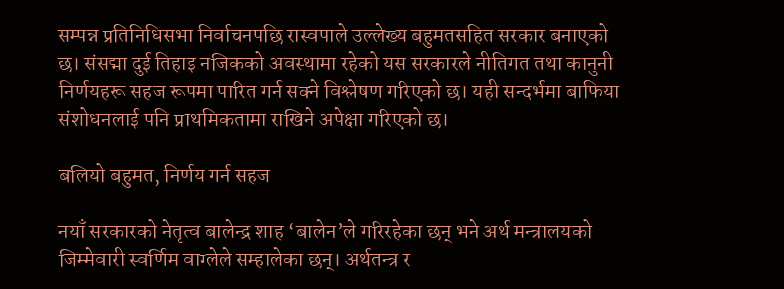सम्पन्न प्रतिनिधिसभा निर्वाचनपछि रास्वपाले उल्लेख्य बहुमतसहित सरकार बनाएको छ। संसद्मा दुई तिहाइ नजिकको अवस्थामा रहेको यस सरकारले नीतिगत तथा कानुनी निर्णयहरू सहज रूपमा पारित गर्न सक्ने विश्लेषण गरिएको छ। यही सन्दर्भमा बाफिया संशोधनलाई पनि प्राथमिकतामा राखिने अपेक्षा गरिएको छ।

बलियो बहुमत, निर्णय गर्न सहज

नयाँ सरकारको नेतृत्व बालेन्द्र शाह ‘बालेन’ले गरिरहेका छन् भने अर्थ मन्त्रालयको जिम्मेवारी स्वर्णिम वाग्लेले सम्हालेका छन्। अर्थतन्त्र र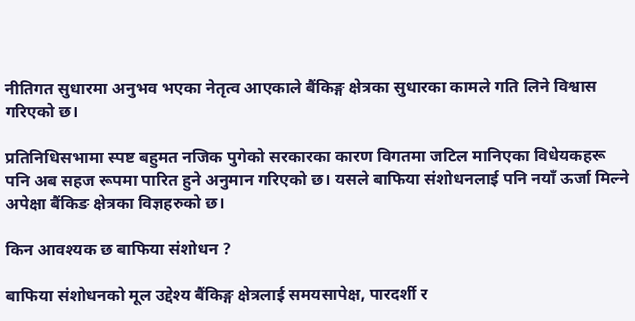नीतिगत सुधारमा अनुभव भएका नेतृत्व आएकाले बैंकिङ्ग क्षेत्रका सुधारका कामले गति लिने विश्वास गरिएको छ।

प्रतिनिधिसभामा स्पष्ट बहुमत नजिक पुगेको सरकारका कारण विगतमा जटिल मानिएका विधेयकहरू पनि अब सहज रूपमा पारित हुने अनुमान गरिएको छ। यसले बाफिया संशोधनलाई पनि नयाँ ऊर्जा मिल्ने अपेक्षा बैंकिङ क्षेत्रका विज्ञहरुको छ।

किन आवश्यक छ बाफिया संशोधन ?

बाफिया संशोधनको मूल उद्देश्य बैंकिङ्ग क्षेत्रलाई समयसापेक्ष, पारदर्शी र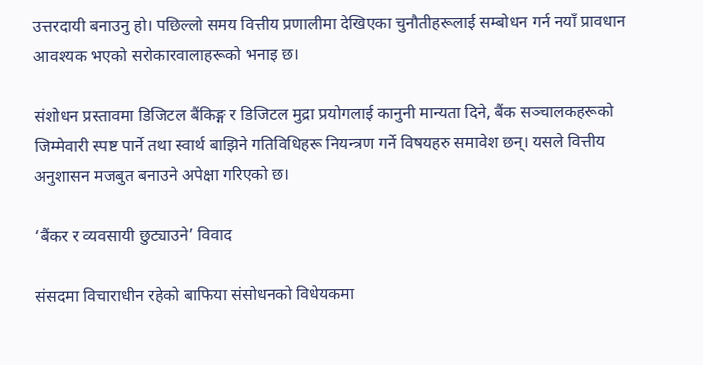उत्तरदायी बनाउनु हो। पछिल्लो समय वित्तीय प्रणालीमा देखिएका चुनौतीहरूलाई सम्बोधन गर्न नयाँ प्रावधान आवश्यक भएको सरोकारवालाहरूको भनाइ छ।

संशोधन प्रस्तावमा डिजिटल बैंकिङ्ग र डिजिटल मुद्रा प्रयोगलाई कानुनी मान्यता दिने, बैंक सञ्चालकहरूको जिम्मेवारी स्पष्ट पार्ने तथा स्वार्थ बाझिने गतिविधिहरू नियन्त्रण गर्ने विषयहरु समावेश छन्। यसले वित्तीय अनुशासन मजबुत बनाउने अपेक्षा गरिएको छ।

‘बैंकर र व्यवसायी छुट्याउने’ विवाद

संसदमा विचाराधीन रहेको बाफिया संसोधनको विधेयकमा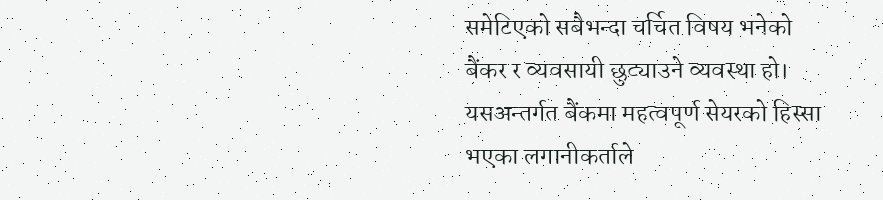समेटिएको सबैभन्दा चर्चित विषय भनेको बैंकर र व्यवसायी छुट्याउने व्यवस्था हो। यसअन्तर्गत बैंकमा महत्वपूर्ण सेयरको हिस्सा भएका लगानीकर्ताले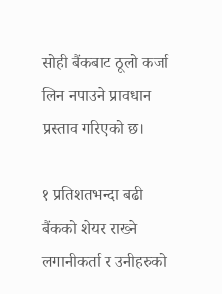सोही बैंकबाट ठूलो कर्जा लिन नपाउने प्रावधान प्रस्ताव गरिएको छ।

१ प्रतिशतभन्दा बढी बैंकको शेयर राख्ने लगानीकर्ता र उनीहरुको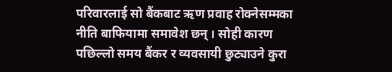परिवारलाई सो बैंकबाट ऋण प्रवाह रोक्नेसम्मका नीति बाफियामा समावेश छन् । सोही कारण पछिल्लो समय बैंकर र व्यवसायी छुट्याउने कुरा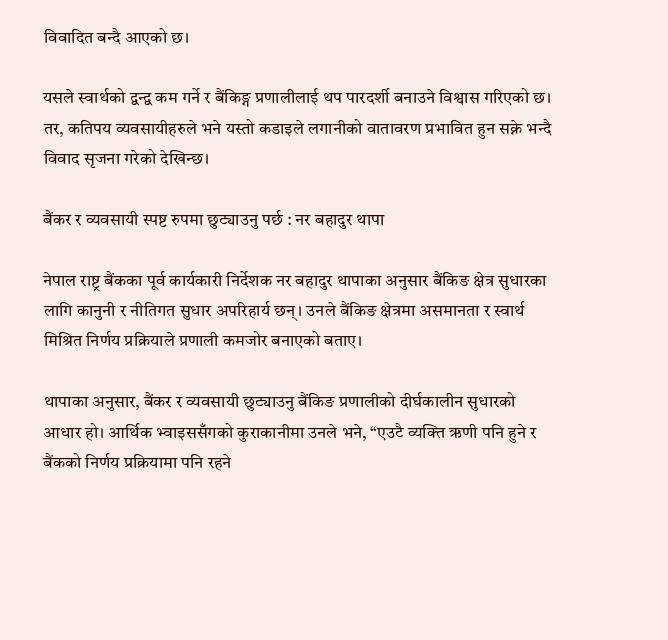विवादित बन्दै आएको छ।

यसले स्वार्थको द्वन्द्व कम गर्ने र बैंकिङ्ग प्रणालीलाई थप पारदर्शी बनाउने विश्वास गरिएको छ। तर, कतिपय व्यवसायीहरुले भने यस्तो कडाइले लगानीको वातावरण प्रभावित हुन सक्ने भन्दै विवाद सृजना गरेको देखिन्छ।

बैंकर र व्यवसायी स्पष्ट रुपमा छुट्याउनु पर्छ : नर बहादुर थापा

नेपाल राष्ट्र बैंकका पूर्व कार्यकारी निर्देशक नर बहादुर थापाका अनुसार बैंकिङ क्षेत्र सुधारका लागि कानुनी र नीतिगत सुधार अपरिहार्य छन्। उनले बैंकिङ क्षेत्रमा असमानता र स्वार्थ मिश्रित निर्णय प्रक्रियाले प्रणाली कमजोर बनाएको बताए।

थापाका अनुसार, बैंकर र व्यवसायी छुट्याउनु बैंकिङ प्रणालीको दीर्घकालीन सुधारको आधार हो। आर्थिक भ्वाइससँगको कुराकानीमा उनले भने, “एउटै व्यक्ति ऋणी पनि हुने र बैंकको निर्णय प्रक्रियामा पनि रहने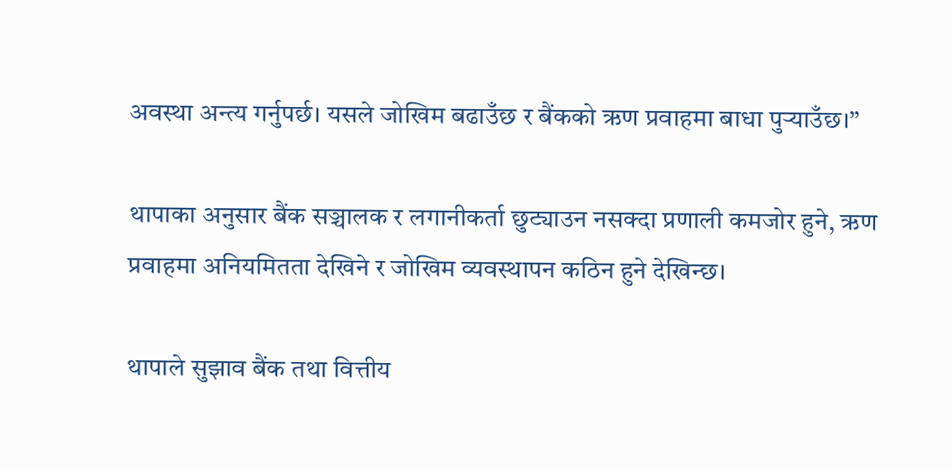अवस्था अन्त्य गर्नुपर्छ। यसले जोखिम बढाउँछ र बैंकको ऋण प्रवाहमा बाधा पुर्‍याउँछ।”

थापाका अनुसार बैंक सञ्चालक र लगानीकर्ता छुट्याउन नसक्दा प्रणाली कमजोर हुने, ऋण प्रवाहमा अनियमितता देखिने र जोखिम व्यवस्थापन कठिन हुने देखिन्छ।

थापाले सुझाव बैंक तथा वित्तीय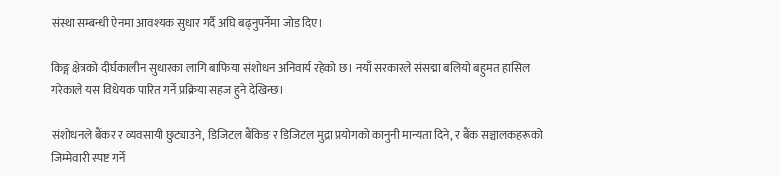संस्था सम्बन्धी ऐनमा आवश्यक सुधार गर्दै अघि बढ्नुपर्नेमा जोड दिए।

किङ्ग क्षेत्रको दीर्घकालीन सुधारका लागि बाफिया संशोधन अनिवार्य रहेको छ। नयाँ सरकारले संसद्मा बलियो बहुमत हासिल गरेकाले यस विधेयक पारित गर्ने प्रक्रिया सहज हुने देखिन्छ।

संशोधनले बैंकर र व्यवसायी छुट्याउने, डिजिटल बैंकिङ र डिजिटल मुद्रा प्रयोगको कानुनी मान्यता दिने, र बैंक सञ्चालकहरूको जिम्मेवारी स्पष्ट गर्ने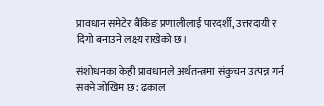प्रावधान समेटेर बैंकिङ प्रणालीलाई पारदर्शी, उत्तरदायी र दिगो बनाउने लक्ष्य राखेको छ।

संशोधनका केही प्रावधानले अर्थतन्त्रमा संकुचन उत्पन्न गर्न सक्ने जोखिम छ: ढकाल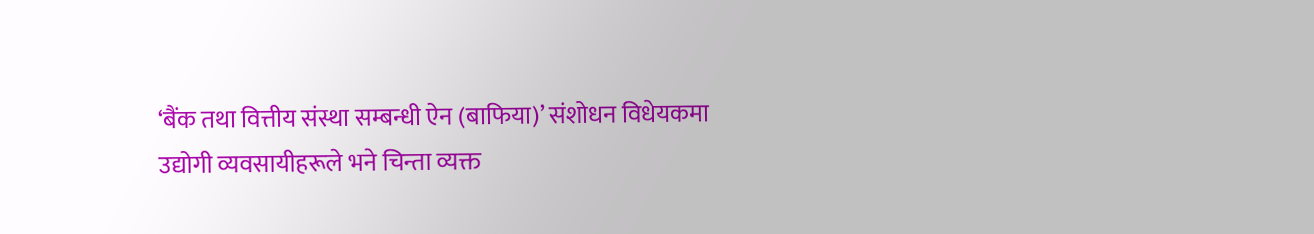‘बैंक तथा वित्तीय संस्था सम्बन्धी ऐन (बाफिया)’ संशोधन विधेयकमा उद्योगी व्यवसायीहरूले भने चिन्ता व्यक्त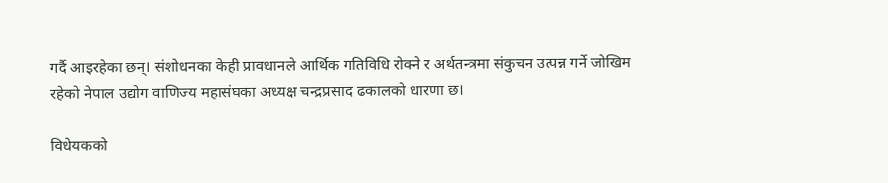गर्दै आइरहेका छन्। संशोधनका केही प्रावधानले आर्थिक गतिविधि रोक्ने र अर्थतन्त्रमा संकुचन उत्पन्न गर्ने जोखिम रहेको नेपाल उद्योग वाणिज्य महासंघका अध्यक्ष चन्द्रप्रसाद ढकालको धारणा छ।

विधेयकको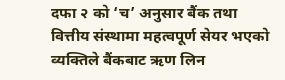दफा २ को ‘च’ अनुसार बैंक तथा वित्तीय संस्थामा महत्वपूर्ण सेयर भएको व्यक्तिले बैंकबाट ऋण लिन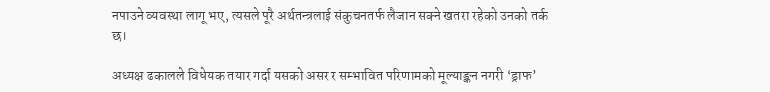नपाउने व्यवस्था लागू भए, त्यसले पूरै अर्थतन्त्रलाई संकुचनतर्फ लैजान सक्ने खतरा रहेको उनको तर्क छ।

अध्यक्ष ढकालले विधेयक तयार गर्दा यसको असर र सम्भावित परिणामको मूल्याङ्कन नगरी ‘ड्राफ’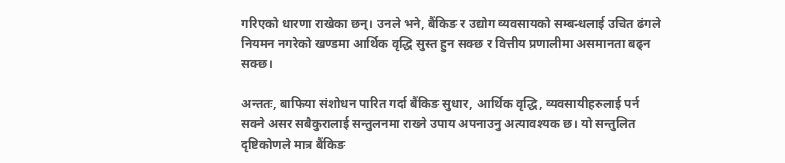गरिएको धारणा राखेका छन्। उनले भने, बैंकिङ र उद्योग व्यवसायको सम्बन्धलाई उचित ढंगले नियमन नगरेको खण्डमा आर्थिक वृद्धि सुस्त हुन सक्छ र वित्तीय प्रणालीमा असमानता बढ्न सक्छ।

अन्ततः, बाफिया संशोधन पारित गर्दा बैंकिङ सुधार, आर्थिक वृद्धि, व्यवसायीहरुलाई पर्न सक्ने असर सबैकुरालाई सन्तुलनमा राख्ने उपाय अपनाउनु अत्यावश्यक छ। यो सन्तुलित दृष्टिकोणले मात्र बैंकिङ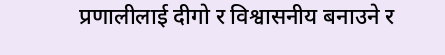प्रणालीलाई दीगो र विश्वासनीय बनाउने र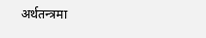अर्थतन्त्रमा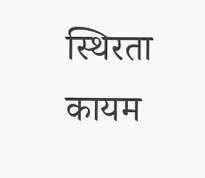स्थिरता कायम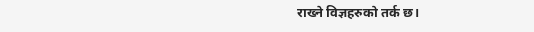राख्ने विज्ञहरुको तर्क छ।